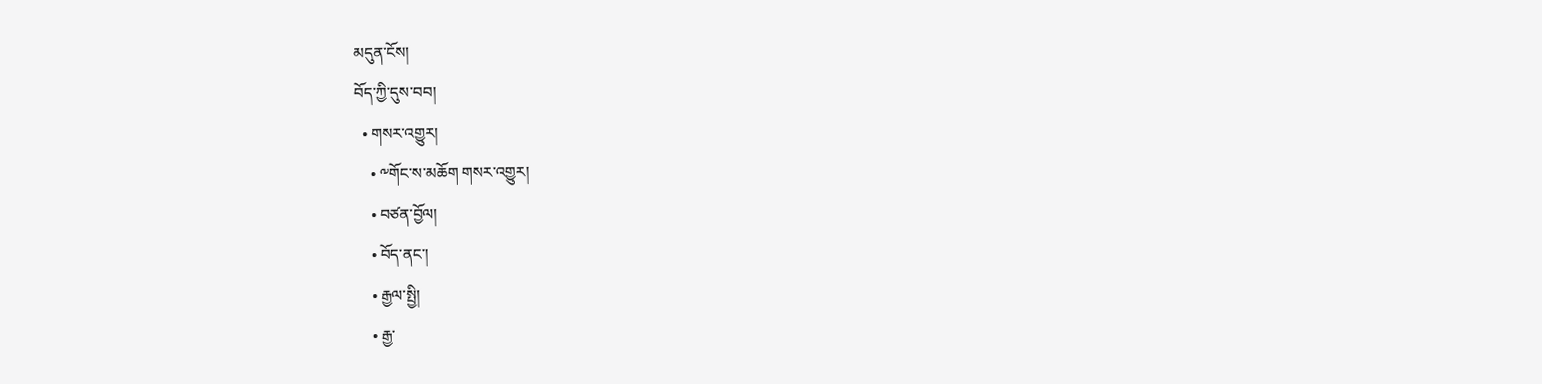མདུན་ངོས།
བོད་ཀྱི་དུས་བབ།
  • གསར་འགྱུར།
    • ༸གོང་ས་མཆོག གསར་འགྱུར།
    • བཙན་བྱོལ།
    • བོད་ནང་།
    • རྒྱལ་སྤྱི།
    • རྒྱ་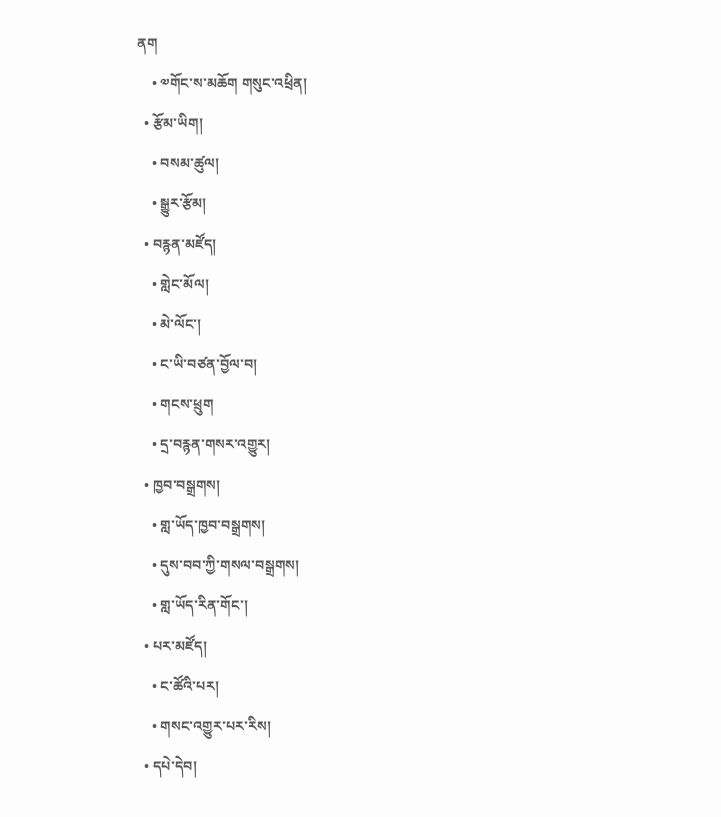ནག
    • ༧གོང་ས་མཆོག གསུང་འཕྲིན།
  • རྩོམ་ཡིག།
    • བསམ་ཚུལ།
    • སྒྱུར་རྩོམ།
  • བརྙན་མཛོད།
    • གླེང་མོལ།
    • མེ་ལོང་།
    • ང་ཡི་བཙན་བྱོལ་བ།
    • གངས་ཕྲུག
    • དྲ་བརྙན་གསར་འགྱུར།
  • ཁྱབ་བསྒྲགས།
    • གླ་ཡོད་ཁྱབ་བསྒྲགས།
    • དུས་བབ་ཀྱི་གསལ་བསྒྲགས།
    • གླ་ཡོད་རིན་གོང་།
  • པར་མཛོད།
    • ང་ཚོའི་པར།
    • གསང་འགྱུར་པར་རིས།
  • དཔེ་དེབ།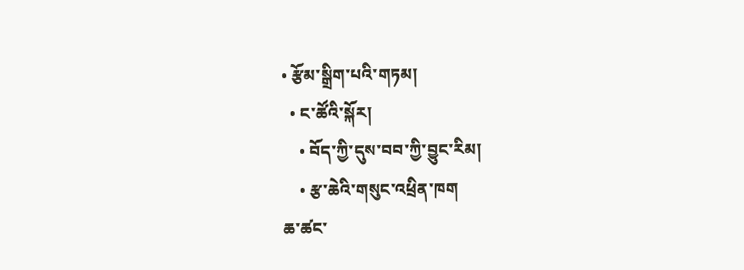• རྩོམ་སྒྲིག་པའི་གཏམ།
  • ང་ཚོའི་སྐོར།
    • བོད་ཀྱི་དུས་བབ་ཀྱི་བྱུང་རིམ།
    • རྩ་ཆེའི་གསུང་འཕྲིན་ཁག
ཆ་ཚང་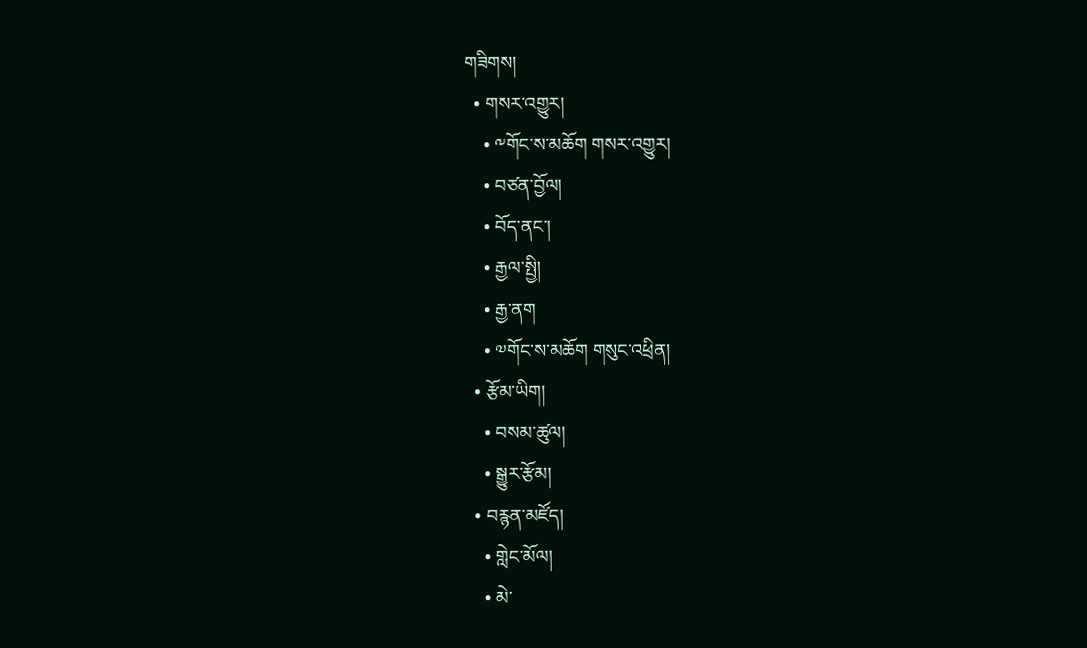གཟིགས།
  • གསར་འགྱུར།
    • ༸གོང་ས་མཆོག གསར་འགྱུར།
    • བཙན་བྱོལ།
    • བོད་ནང་།
    • རྒྱལ་སྤྱི།
    • རྒྱ་ནག
    • ༧གོང་ས་མཆོག གསུང་འཕྲིན།
  • རྩོམ་ཡིག།
    • བསམ་ཚུལ།
    • སྒྱུར་རྩོམ།
  • བརྙན་མཛོད།
    • གླེང་མོལ།
    • མེ་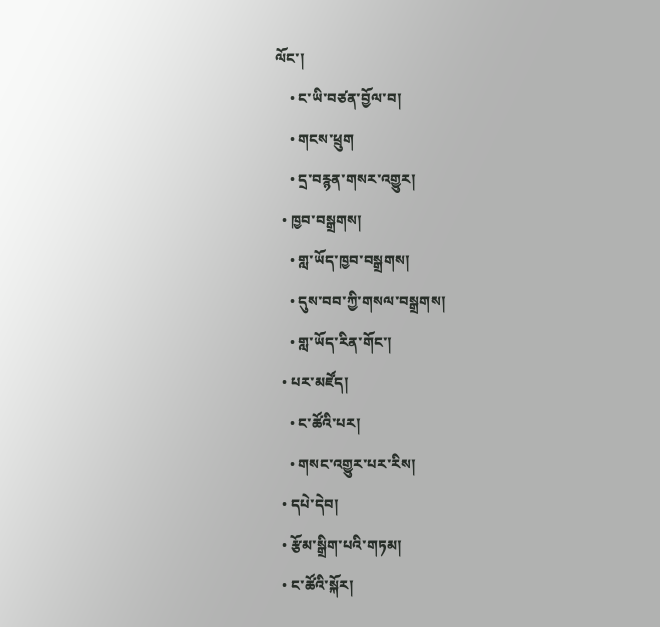ལོང་།
    • ང་ཡི་བཙན་བྱོལ་བ།
    • གངས་ཕྲུག
    • དྲ་བརྙན་གསར་འགྱུར།
  • ཁྱབ་བསྒྲགས།
    • གླ་ཡོད་ཁྱབ་བསྒྲགས།
    • དུས་བབ་ཀྱི་གསལ་བསྒྲགས།
    • གླ་ཡོད་རིན་གོང་།
  • པར་མཛོད།
    • ང་ཚོའི་པར།
    • གསང་འགྱུར་པར་རིས།
  • དཔེ་དེབ།
  • རྩོམ་སྒྲིག་པའི་གཏམ།
  • ང་ཚོའི་སྐོར།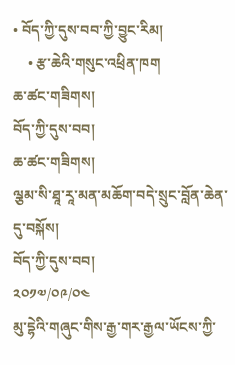• བོད་ཀྱི་དུས་བབ་ཀྱི་བྱུང་རིམ།
    • རྩ་ཆེའི་གསུང་འཕྲིན་ཁག
ཆ་ཚང་གཟིགས།
བོད་ཀྱི་དུས་བབ།
ཆ་ཚང་གཟིགས།
ལྕམ་སི་ཐཱ་རཱ་མན་མཆོག་བདེ་སྲུང་བློན་ཆེན་དུ་བསྐོས།
བོད་ཀྱི་དུས་བབ།
༢༠༡༧/༠༩/༠༤
མུ་དྷེའི་གཞུང་གིས་རྒྱ་གར་རྒྱལ་ཡོངས་ཀྱི་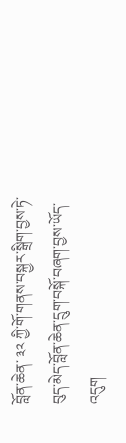བློན་ཆེན་ ༣༢ ཀྱི་གོ་གནས་བསྐྱར་སྒྲིག་བྱས་ཏེ་བུད་མེད་བློན་ཆེན་དྲུག་བསྐོ་བཞག་བྱས་ཡོད་འདུག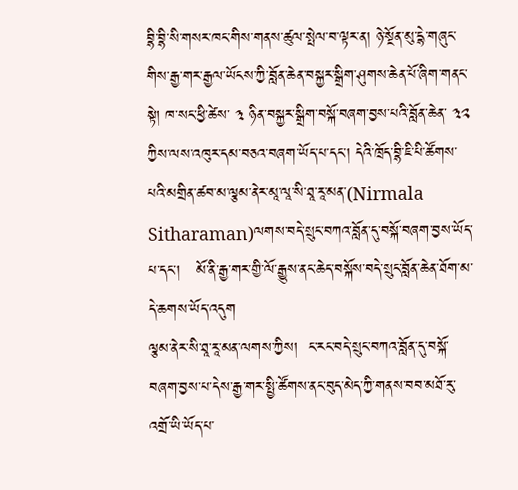བྷི་བྷི་སི་གསར་ཁང་གིས་གནས་ཚུལ་སྤེལ་བ་ལྟར་ན། ཉེ་སྔོན་མུ་དྷེ་གཞུང་གིས་རྒྱ་གར་རྒྱལ་ཡོངས་ཀྱི་བློན་ཆེན་བསྐྱར་སྒྲིག་ཤུགས་ཆེན་པོ་ཞིག་གནང་སྟེ། ཁ་སང་ཕྱི་ཚེས་ ༣ ཉིན་བསྐྱར་སྒྲིག་བསྐོ་བཞག་བྱས་པའི་བློན་ཆེན་ ༣༢ ཀྱིས་ལས་འཁུར་དམ་བཅའ་བཞག་ཡོད་པ་དང་། དེའི་ཁྲོད་བྷི་ཇི་པི་ཚོགས་པའི་མགྲིན་ཚབ་མ་ལྕམ་ནེར་མཱ་ལཱ་སི་ཐཱ་རཱ་མན་(Nirmala Sitharaman)ལགས་བདེ་སྲུང་བཀའ་བློན་དུ་བསྐོ་བཞག་བྱས་ཡོད་པ་དང་།   མོ་ནི་རྒྱ་གར་གྱི་ལོ་རྒྱུས་ནང་ཆེད་བསྐོས་བདེ་སྲུང་བློན་ཆེན་ཐོག་མ་དེ་ཆགས་ཡོད་འདུག
ལྕམ་ནེར་སི་ཐཱ་རཱ་མན་ལགས་ཀྱིས།  ང་རང་བདེ་སྲུང་བཀའ་བློན་དུ་བསྐོ་བཞག་བྱས་པ་དེས་རྒྱ་གར་སྤྱི་ཚོགས་ནང་བུད་མེད་ཀྱི་གནས་བབ་མཐོ་རུ་འགྲོ་ཡི་ཡོད་པ་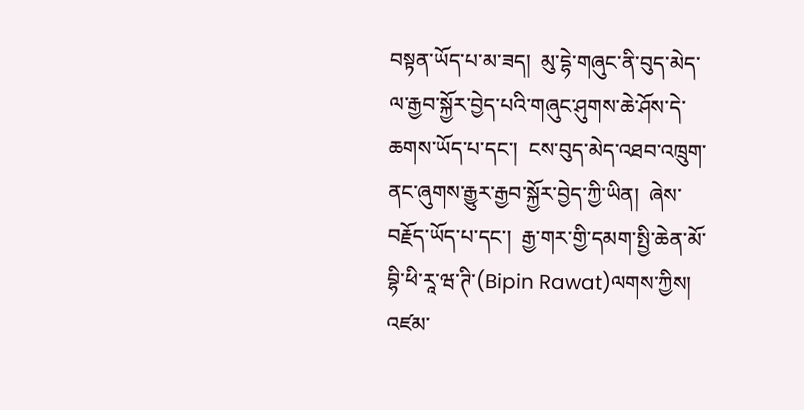བསྟན་ཡོད་པ་མ་ཟད།  མུ་དྷེ་གཞུང་ནི་བུད་མེད་ལ་རྒྱབ་སྐྱོར་བྱེད་པའི་གཞུང་ཤུགས་ཆེ་ཤོས་དེ་ཆགས་ཡོད་པ་དང་།  ངས་བུད་མེད་འཐབ་འཁྲུག་ནང་ཞུགས་རྒྱུར་རྒྱབ་སྐྱོར་བྱེད་ཀྱི་ཡིན།  ཞེས་བརྗོད་ཡོད་པ་དང་།  རྒྱ་གར་གྱི་དམག་སྤྱི་ཆེན་མོ་བྷི་ཕི་རཱ་ཝ་ཊི་(Bipin Rawat)ལགས་ཀྱིས།  འཛམ་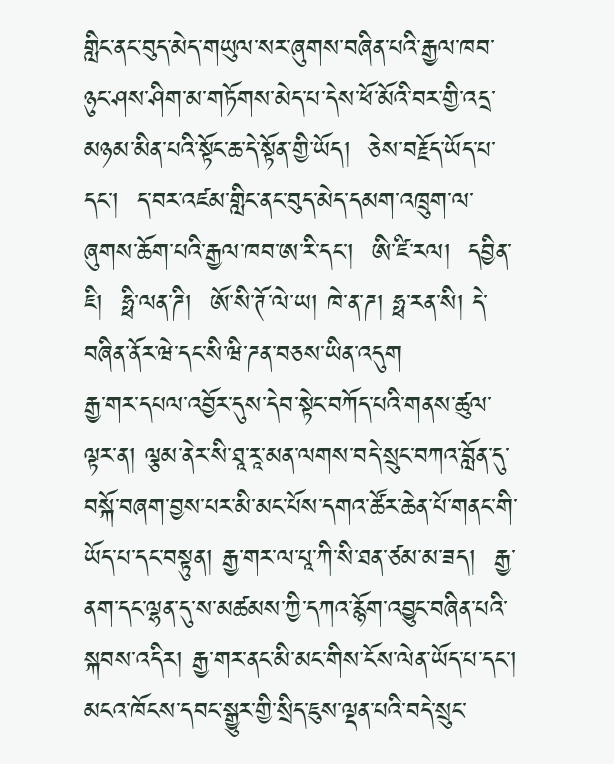གླིང་ནང་བུད་མེད་གཡུལ་སར་ཞུགས་བཞིན་པའི་རྒྱལ་ཁབ་ཉུང་ཤས་ཤིག་མ་གཏོགས་མེད་པ་དེས་ཕོ་མོའི་བར་གྱི་འདྲ་མཉམ་མིན་པའི་སྟོང་ཆ་དེ་སྟོན་གྱི་ཡོད།  ཅེས་བརྗོད་ཡོད་པ་དང་།  ད་བར་འཛམ་གླིང་ནང་བུད་མེད་དམག་འཁྲུག་ལ་ཞུགས་ཆོག་པའི་རྒྱལ་ཁབ་ཨ་རི་དང་།  ཨི་ཛི་རལ།  དབྱིན་ཇི།  ཧྥི་ལན་ཌི།  ཨོ་སི་ཊོ་ལེ་ཡ། ཁེ་ན་ཌ། ཧྥ་རན་སི། དེ་བཞིན་ནོར་ཝེ་དང་སི་ཝི་ཌན་བཅས་ཡིན་འདུག
རྒྱ་གར་དཔལ་འབྱོར་དུས་དེབ་སྟེང་བཀོད་པའི་གནས་ཚུལ་ལྟར་ན། ལྕམ་ནེར་སི་ཐཱ་རཱ་མན་ལགས་བདེ་སྲུང་བཀའ་བློན་དུ་བསྐོ་བཞག་བྱས་པར་མི་མང་པོས་དགའ་ཚོར་ཆེན་པོ་གནང་གི་ཡོད་པ་དང་བསྟུན། རྒྱ་གར་ལ་པཱ་ཀི་སི་ཐན་ཙམ་མ་ཟད།  རྒྱ་ནག་དང་ལྷན་དུ་ས་མཚམས་ཀྱི་དཀའ་རྙོག་འབྱུང་བཞིན་པའི་སྐབས་འདིར། རྒྱ་གར་ནང་མི་མང་གིས་ངོས་ལེན་ཡོད་པ་དང་། མངའ་ཁོངས་དབང་སྒྱུར་གྱི་སྲིད་ཇུས་ལྡན་པའི་བདེ་སྲུང་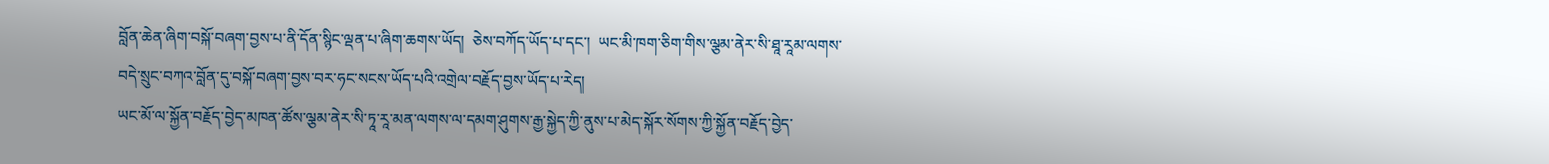བློན་ཆེན་ཞིག་བསྐོ་བཞག་བྱས་པ་ནི་དོན་སྙིང་ལྡན་པ་ཞིག་ཆགས་ཡོད།  ཅེས་བཀོད་ཡོད་པ་དང་།  ཡང་མི་ཁག་ཅིག་གིས་ལྕམ་ནེར་སི་ཐཱ་རཱམ་ལགས་བདེ་སྲུང་བཀའ་བློན་དུ་བསྐོ་བཞག་བྱས་བར་ཧང་སངས་ཡོད་པའི་འགྲེལ་བརྗོད་བྱས་ཡོད་པ་རེད།
ཡང་མོ་ལ་སྐྱོན་བརྗོད་བྱེད་མཁན་ཚོས་ལྕམ་ནེར་སི་ཏཱ་རཱ་མན་ལགས་ལ་དམག་ཤུགས་རྒྱ་སྐྱེད་ཀྱི་ནུས་པ་མེད་སྐོར་སོགས་ཀྱི་སྐྱོན་བརྗོད་བྱེད་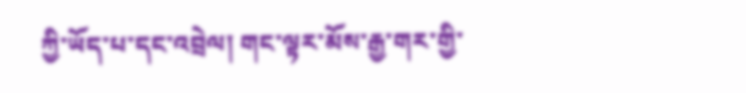ཀྱི་ཡོད་པ་དང་འབྲེལ། གང་ལྟར་མོས་རྒྱ་གར་གྱི་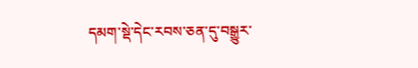དམག་སྡེ་དེང་ཪབས་ཅན་དུ་བསྒྱུར་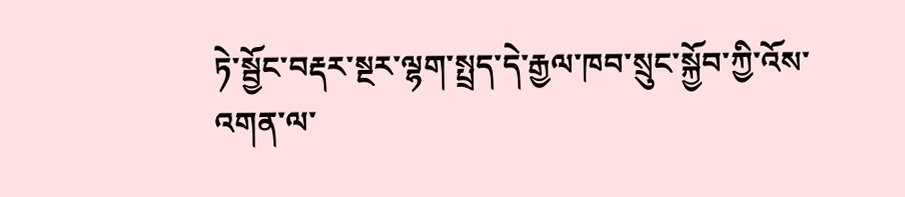ཏེ་སྦྱོང་བརྡར་སྔར་ལྷག་སྤྲད་དེ་རྒྱལ་ཁབ་སྲུང་སྐྱོབ་ཀྱི་འོས་འགན་ལ་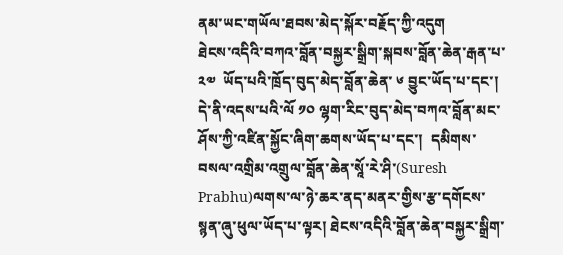ནམ་ཡང་གཡོལ་ཐབས་མེད་སྐོར་བརྗོད་ཀྱི་འདུག
ཐེངས་འདིའི་བཀའ་བློན་བསྐྱར་སྒྲིག་སྐབས་བློན་ཆེན་རྒན་པ་ ༢༧  ཡོད་པའི་ཁྲོད་བུད་མེད་བློན་ཆེན་ ༦ བྱུང་ཡོད་པ་དང་།  དེ་ནི་འདས་པའི་ལོ ༡༠ ལྷག་རིང་བུད་མེད་བཀའ་བློན་མང་ཤོས་ཀྱི་འཛིན་སྐྱོང་ཞིག་ཆགས་ཡོད་པ་དང་།  དམིགས་བསལ་འགྲིམ་འགྲུལ་བློན་ཆེན་སཱོ་རེ་ཤི་(Suresh Prabhu)ལགས་ལ་ཉེ་ཆར་ནད་མནར་གྱིས་རྩ་དགོངས་སྙན་ཞུ་ཕུལ་ཡོད་པ་ལྟར། ཐེངས་འདིའི་བློན་ཆེན་བསྐྱར་སྒྲིག་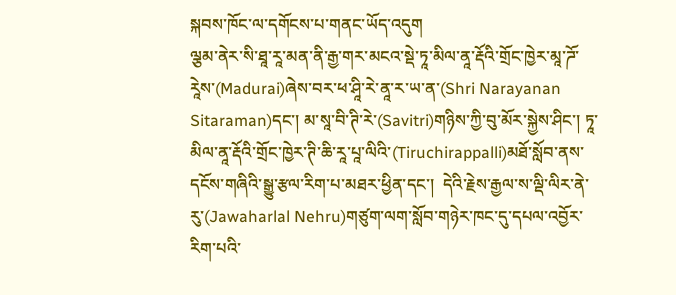སྐབས་ཁོང་ལ་དགོངས་པ་གནང་ཡོད་འདུག
ལྕམ་ནེར་སི་ཐཱ་རཱ་མན་ནི་རྒྱ་གར་མངའ་སྡེ་ཏཱ་མིལ་ནཱ་རྡོའི་གྲོང་ཁྱེར་མཱ་ཌོ་རཱེས་(Madurai)ཞེས་བར་ཕ་ཤཱི་རེ་ནཱ་ར་ཡ་ན་(Shri Narayanan Sitaraman)དང་། མ་སཱ་བི་ཊི་རེ་(Savitri)གཉིས་ཀྱི་བུ་མོར་སྐྱེས་ཤིང་། ཏཱ་མིལ་ནཱ་རྡོའི་གྲོང་ཁྱེར་ཊི་ཆི་རཱ་པཱ་ལིའི་(Tiruchirappalli)མཐོ་སློབ་ནས་དངོས་གཞིའི་སྒྱུ་རྩལ་རིག་པ་མཐར་ཕྱིན་དང་།  དེའི་རྗེས་རྒྱལ་ས་ལྡི་ལིར་ནེ་རུ་(Jawaharlal Nehru)གཙུག་ལག་སློབ་གཉེར་ཁང་དུ་དཔལ་འབྱོར་རིག་པའི་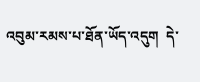འབུམ་རམས་པ་ཐོན་ཡོད་འདུག  དེ་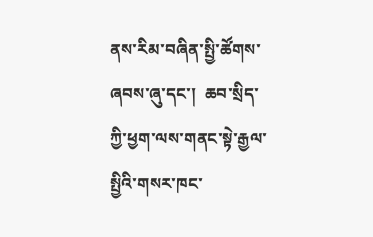ནས་རིམ་བཞིན་སྤྱི་ཚོགས་ཞབས་ཞུ་དང་།  ཆབ་སྲིད་ཀྱི་ཕྱག་ལས་གནང་སྟེ་རྒྱལ་སྤྱིའི་གསར་ཁང་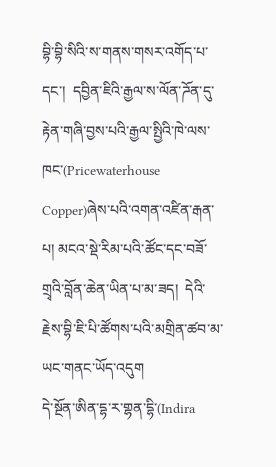བྷི་བྷི་སིའི་ས་གནས་གསར་འགོད་པ་དང་།  དབྱིན་ཇིའི་རྒྱལ་ས་ལོན་ཌོན་དུ་རྟེན་གཞི་བྱས་པའི་རྒྱལ་སྤྱིའི་ཁེ་ལས་ཁང་(Pricewaterhouse Copper)ཞེས་པའི་འགན་འཛིན་རྒན་པ། མངའ་སྡེ་རིམ་པའི་ཚོང་དང་བཟོ་གྲྭའི་བློན་ཆེན་ཡིན་པ་མ་ཟད།  དེའི་རྗེས་བྷི་ཇི་པི་ཚོགས་པའི་མགྲིན་ཚབ་མ་ཡང་གནང་ཡོད་འདུག
དེ་སྔོན་ཨིན་དྷ་ར་གྷན་དྷི་(Indira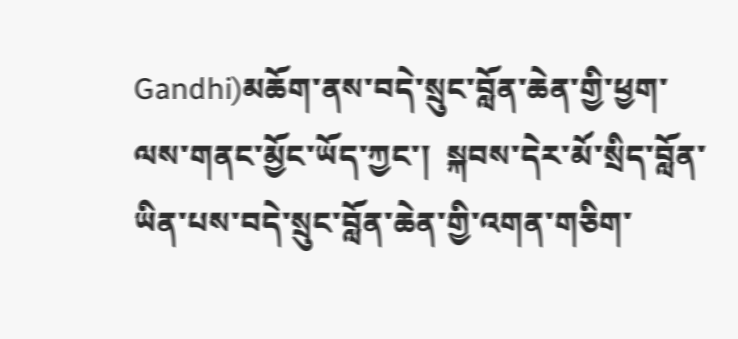Gandhi)མཆོག་ནས་བདེ་སྲུང་བློན་ཆེན་གྱི་ཕྱག་ལས་གནང་མྱོང་ཡོད་ཀྱང་།  སྐབས་དེར་མོ་སྲིད་བློན་ཡིན་པས་བདེ་སྲུང་བློན་ཆེན་གྱི་འགན་གཅིག་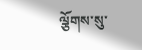ལྕོགས་སུ་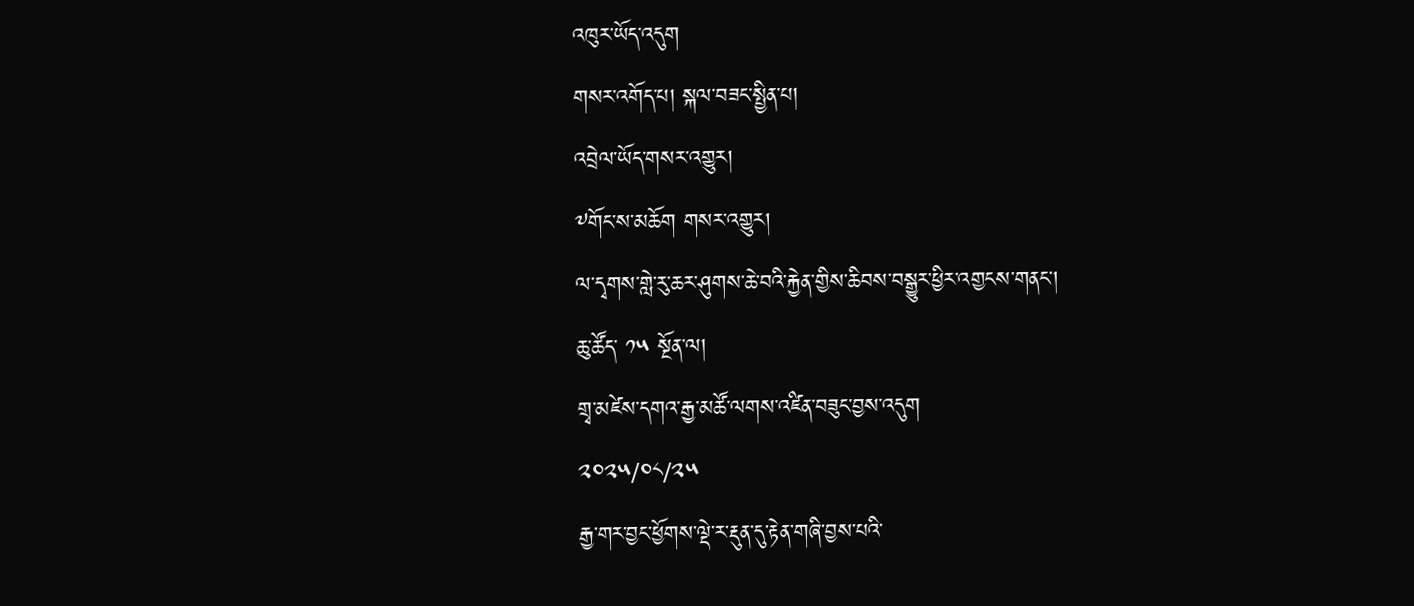འཁུར་ཡོད་འདུག
གསར་འགོད་པ། སྐལ་བཟང་སྤྱིན་པ།
འབྲེལ་ཡོད་གསར་འགྱུར།
༸གོང་ས་མཆོག གསར་འགྱུར།
ལ་དྭགས་གླེ་རུ་ཆར་ཤུགས་ཆེ་བའི་རྐྱེན་གྱིས་ཆིབས་བསྒྱུར་ཕྱིར་འགྱངས་གནང་།
ཆུ་ཚོད་ ༡༥ སྔོན་ལ།
གྲྭ་མཛེས་དགའ་རྒྱ་མཚོ་ལགས་འཛིན་བཟུང་བྱས་འདུག
༢༠༢༥/༠༨/༢༥
རྒྱ་གར་བྱང་ཕྱོགས་ལྡེ་ར་རྡུན་དུ་རྟེན་གཞི་བྱས་པའི་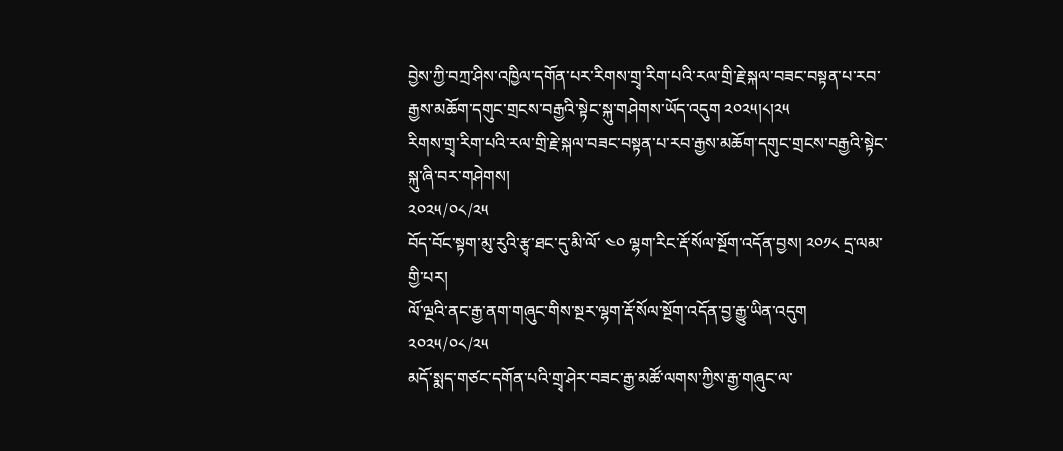བྱེས་ཀྱི་བཀྲ་ཤིས་འཁྱིལ་དགོན་པར་རིགས་གྲྭ་རིག་པའི་རལ་གྲི་རྗེ་སྐལ་བཟང་བསྟན་པ་རབ་རྒྱས་མཆོག་དགུང་གྲངས་བརྒྱའི་སྟེང་སྐུ་གཤེགས་ཡོད་འདུག ༢༠༢༥།༨།༢༥
རིགས་གྲྭ་རིག་པའི་རལ་གྲི་རྗེ་སྐལ་བཟང་བསྟན་པ་རབ་རྒྱས་མཆོག་དགུང་གྲངས་བརྒྱའི་སྟེང་སྐུ་ཞི་བར་གཤེགས།
༢༠༢༥/༠༨/༢༥
བོད་བོང་སྟག་མུ་རུའི་རྩྭ་ཐང་དུ་མི་ལོ་ ༤༠ ལྷག་རིང་རྡོ་སོལ་སྔོག་འདོན་བྱས། ༢༠༡༨ དྲ་ལམ་གྱི་པར།
ལོ་ལྔའི་ནང་རྒྱ་ནག་གཞུང་གིས་སྔར་ལྷག་རྡོ་སོལ་སྔོག་འདོན་བྱ་རྒྱུ་ཡིན་འདུག
༢༠༢༥/༠༨/༢༥
མདོ་སྨད་གཙང་དགོན་པའི་གྲྭ་ཤེར་བཟང་རྒྱ་མཚོ་ལགས་ཀྱིས་རྒྱ་གཞུང་ལ་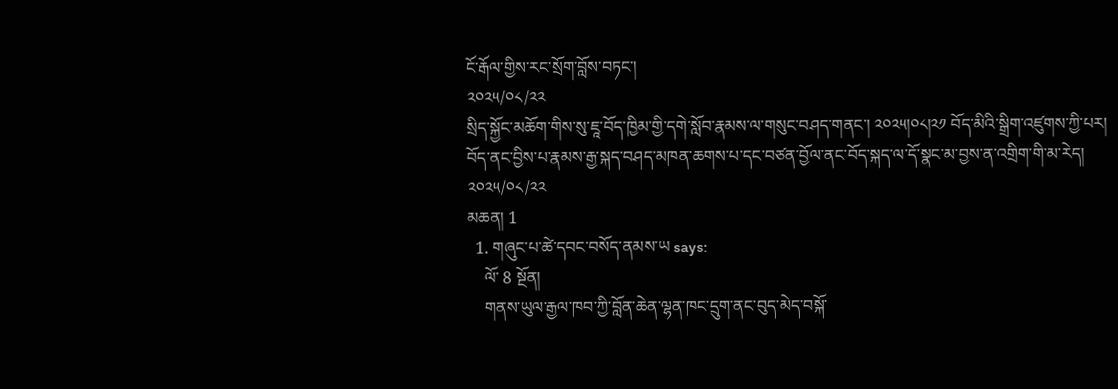ངོ་རྒོལ་གྱིས་རང་སྲོག་བློས་བཏང་།
༢༠༢༥/༠༨/༢༢
སྲིད་སྐྱོང་མཆོག་གིས་སུ་ཇཱ་བོད་ཁྱིམ་གྱི་དགེ་སློབ་རྣམས་ལ་གསུང་བཤད་གནང་། ༢༠༢༥།༠༨།༢༡ བོད་མིའི་སྒྲིག་འཛུགས་ཀྱི་པར།
བོད་ནང་བྱིས་པ་རྣམས་རྒྱ་སྐད་བཤད་མཁན་ཆགས་པ་དང་བཙན་བྱོལ་ནང་བོད་སྐད་ལ་དོ་སྣང་མ་བྱས་ན་འགྲིག་གི་མ་རེད།
༢༠༢༥/༠༨/༢༢
མཆན། 1
  1. གཞུང་པ་ཚེ་དབང་བསོད་ནམས་ཡ says:
    ལོ་ 8 སྔོན།
    གནས་ཡུལ་རྒྱལ་ཁབ་ཀྱི་བློན་ཆེན་ལྷན་ཁང་དྲུག་ནང་བུད་མེད་བསྐོ་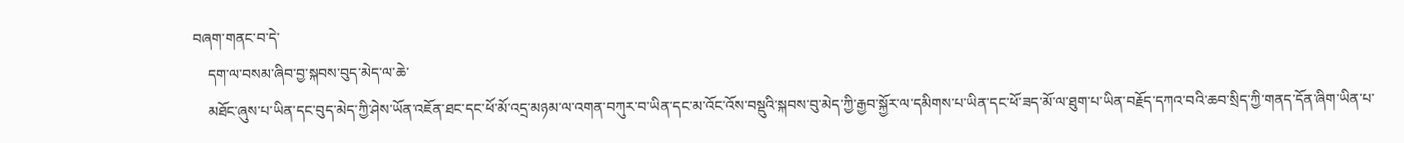བཞག་གནང་བ་དེ་
    དག་ལ་བསམ་ཞིབ་བྱ་སྐབས་བུད་མེད་ལ་ཆེ་
    མཐོང་ཞུས་པ་ཡིན་དང་བུད་མེད་ཀྱི་ཤེས་ཡོན་འཇོན་ཐང་དང་ཕོ་མོ་འདྲ་མཉམ་ལ་འགན་བཀུར་བ་ཡིན་དང་མ་འོང་འོས་བསྡུའི་སྐབས་བུ་མེད་ཀྱི་རྒྱབ་སྐྱོར་ལ་དམིགས་པ་ཡིན་དང་ཕོ་ཟད་མོ་ལ་ཐུག་པ་ཡིན་བརྗོད་དཀའ་བའི་ཆབ་སྲིད་ཀྱི་གནད་དོན་ཞིག་ཡིན་པ་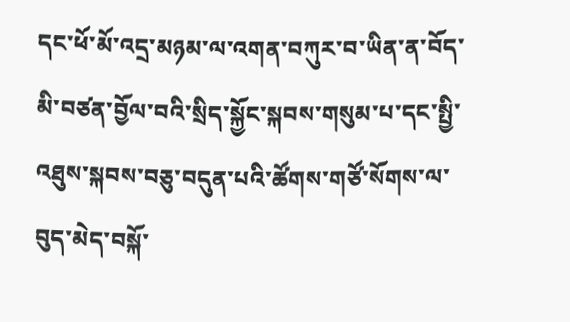དང་ཕོ་མོ་འདྲ་མཉམ་ལ་འགན་བཀུར་བ་ཡིན་ན་བོད་མི་བཙན་བྱོལ་བའི་སྲིད་སྐྱོང་སྐབས་གསུམ་པ་དང་སྤྱི་འཐུས་སྐབས་བཅུ་བདུན་པའི་ཚོགས་གཙོ་སོགས་ལ་བུད་མེད་བསྐོ་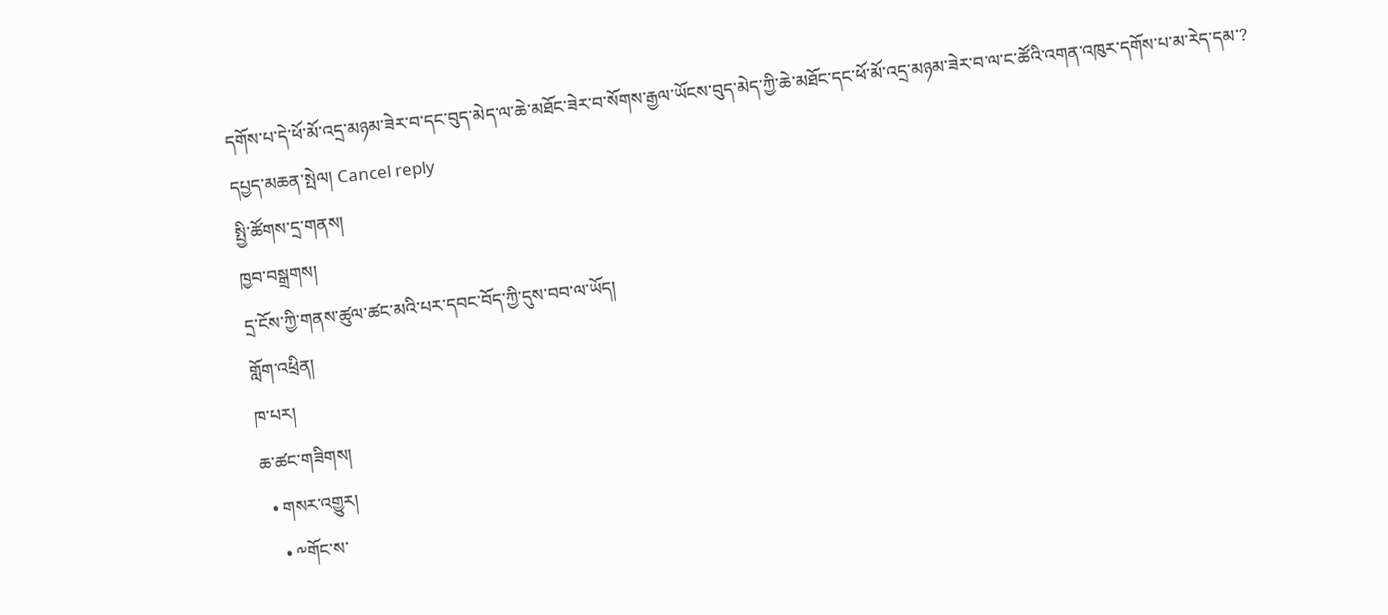དགོས་པ་དེ་ཕོ་མོ་འདྲ་མཉམ་ཟེར་བ་དང་བུད་མེད་ལ་ཆེ་མཐོང་ཟེར་བ་སོགས་རྒྱལ་ཡོངས་བུད་མེད་ཀྱི་ཆེ་མཐོང་དང་ཕོ་མོ་འདྲ་མཉམ་ཟེར་བ་ལ་ང་ཚོའི་འགན་འཁུར་དགོས་པ་མ་རེད་དམ་?
དཔྱད་མཆན་སྤེལ། Cancel reply
སྤྱི་ཚོགས་དྲ་གནས།
ཁྱབ་བསྒྲགས།
དྲ་ངོས་ཀྱི་གནས་ཚུལ་ཚང་མའི་པར་དབང་བོད་ཀྱི་དུས་བབ་ལ་ཡོད།
གློག་འཕྲིན།
ཁ་པར།
ཆ་ཚང་གཟིགས།
  • གསར་འགྱུར།
    • ༸གོང་ས་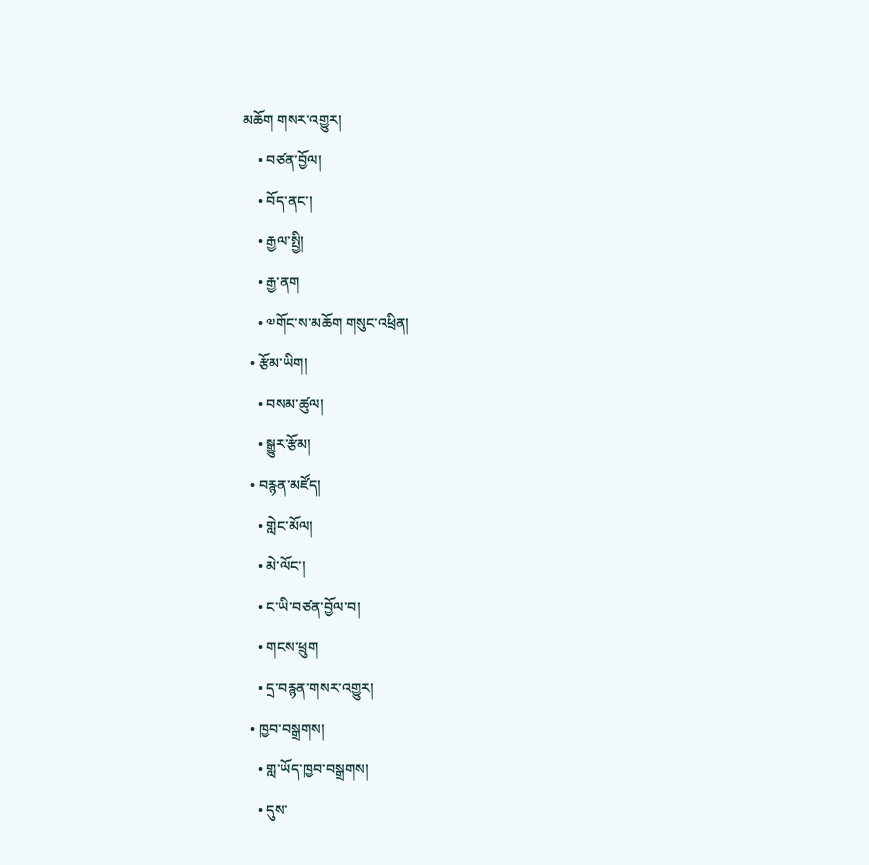མཆོག གསར་འགྱུར།
    • བཙན་བྱོལ།
    • བོད་ནང་།
    • རྒྱལ་སྤྱི།
    • རྒྱ་ནག
    • ༧གོང་ས་མཆོག གསུང་འཕྲིན།
  • རྩོམ་ཡིག།
    • བསམ་ཚུལ།
    • སྒྱུར་རྩོམ།
  • བརྙན་མཛོད།
    • གླེང་མོལ།
    • མེ་ལོང་།
    • ང་ཡི་བཙན་བྱོལ་བ།
    • གངས་ཕྲུག
    • དྲ་བརྙན་གསར་འགྱུར།
  • ཁྱབ་བསྒྲགས།
    • གླ་ཡོད་ཁྱབ་བསྒྲགས།
    • དུས་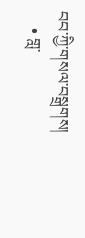བབ་ཀྱི་གསལ་བསྒྲགས།
    • གླ་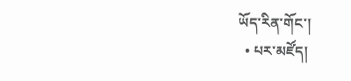ཡོད་རིན་གོང་།
  • པར་མཛོད།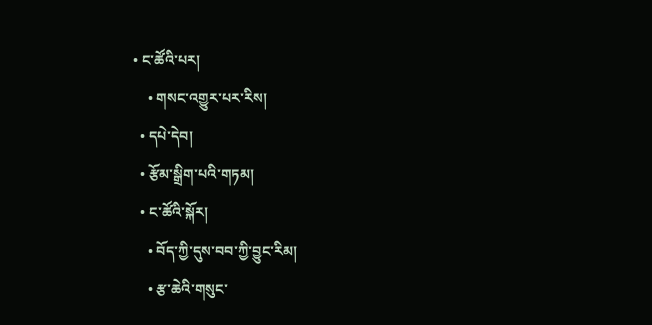• ང་ཚོའི་པར།
    • གསང་འགྱུར་པར་རིས།
  • དཔེ་དེབ།
  • རྩོམ་སྒྲིག་པའི་གཏམ།
  • ང་ཚོའི་སྐོར།
    • བོད་ཀྱི་དུས་བབ་ཀྱི་བྱུང་རིམ།
    • རྩ་ཆེའི་གསུང་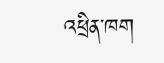འཕྲིན་ཁག